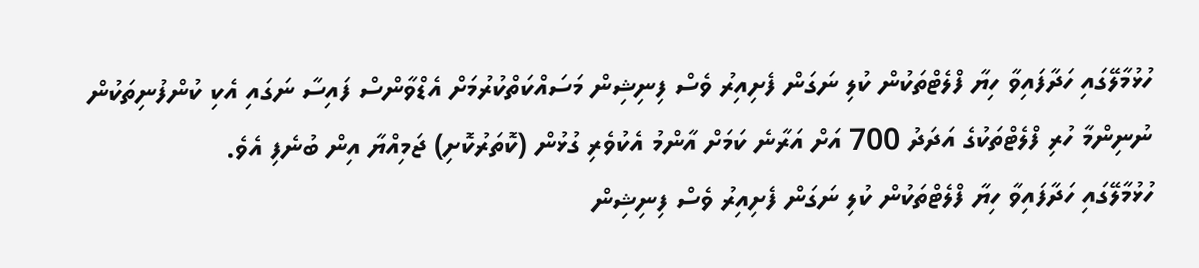ހުޅުމާލޭގައި ހަދާފައިވާ ހިޔާ ފްލެޓްތަކުން ކުލި ނަގަން ފެށިއިރު ވެސް ފިނިޝިން މަސައްކަތްކުރުމަށް އެޑްވާންސް ފައިސާ ނަގައި އެކި ކުންފުނިތަކުން ނުނިންމާ ހުރި ފްލެޓްތަކުގެ އަދަދު 700 އަށް އަރާނެ ކަމަށް އާންމު އެކުވެރި ގުޅުން (ކޮތަރުކޮށި) ޖަމިއްޔާ އިން ބުނެފި އެވެ.
ހުޅުމާލޭގައި ހަދާފައިވާ ހިޔާ ފްލެޓްތަކުން ކުލި ނަގަން ފެށިއިރު ވެސް ފިނިޝިން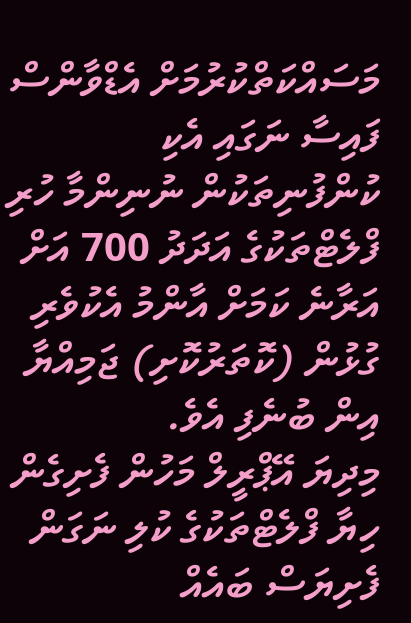މަސައްކަތްކުރުމަށް އެޑްވާންސް ފައިސާ ނަގައި އެކި ކުންފުނިތަކުން ނުނިންމާ ހުރި ފްލެޓްތަކުގެ އަދަދު 700 އަށް އަރާނެ ކަމަށް އާންމު އެކުވެރި ގުޅުން (ކޮތަރުކޮށި) ޖަމިއްޔާ އިން ބުނެފި އެވެ.
މިދިޔަ އޭޕްރީލް މަހުން ފެށިގެން ހިޔާ ފްލެޓްތަކުގެ ކުލި ނަގަން ފެށިޔަސް ބައެއް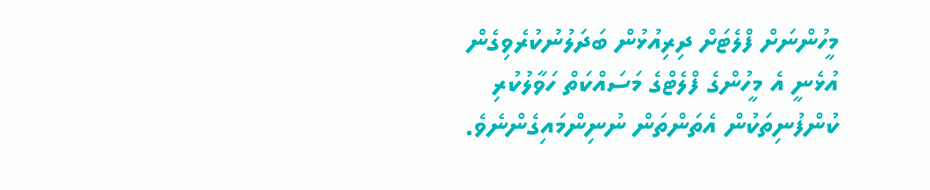މީހުންނަށް ފްލެޓަށް ދިރިއުޅުން ބަދަލުނުކުރެވިގެން އުޅެނީ އެ މީހުންގެ ފްލެޓްގެ މަސައްކަތް ހަވާލުކުރި ކުންފުނިތަކުން އެތަންތަން ނުނިންމައިގެންނެވެ.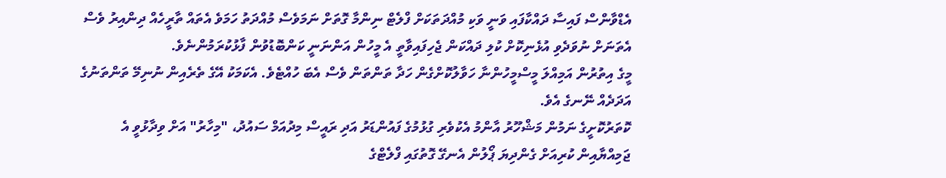އެޑްވާންސް ފައިސާ ދައްކާފައި ވަނީ ވަކި މުއްދަތަކަށް ފްލެޓް ނިންމާ ގޮތަށް ނަމަވެސް މުއްދަތު ހަމަވެ އެތައް ތާރީހެއް ދިންއިރު ވެސް އެތަނަށް ނުވަދެވި އުޅެނިކޮށް ކުލި ދައްކަން ޖެހިފައިވާތީ އެ މީހުން އަންނަނީ ކަންބޮޑުވުން ފާޅުކުރަމުންނެވެ.
މީގެ އިތުރުން އަމިއްލަ މީސްމީހުންނާ ހަވާލުކޮށްގެން ހަދާ ތަންތަން ވެސް އެބަ ހުއްޓެވެ. އެކަމަކު އޭގެ ތެރެއިން ނުނިމޭ ތަންތަނުގެ އަދަދެއް ނޭނގެ އެވެ.
ކޮތަރުކޮށީގެ ނަމުން މަޝްހޫރު އާންމު އެކުވެރި ގުޅުމުގެ ފައުންޑަރު އަދި ރައީސް މިދުއަމް ސައުދު، "މިހާރު" އަށް ވިދާޅުވީ އެ ޖަމިއްޔާއިން ކުރިއަށް ގެންދިޔަ ޕޯލުން އެނގޭ ގޮތުގައި ފްލެޓްގެ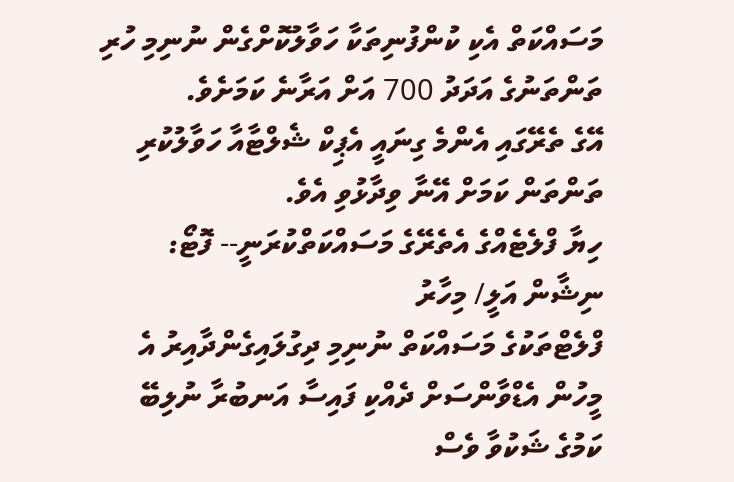މަސައްކަތް އެކި ކުންފުނިތަކާ ހަވާލުކޮށްގެން ނުނިމި ހުރި ތަންތަނުގެ އަދަދު 700 އަށް އަރާނެ ކަމަށެވެ.
އޭގެ ތެރޭގައި އެންމެ ގިނައީ އެޕިކް ޝެލްޓާއާ ހަވާލުކުރި ތަންތަން ކަމަށް އޭނާ ވިދާޅުވި އެވެ.
ހިޔާ ފްލެޓެއްގެ އެތެރޭގެ މަސައްކަތްކުރަނީ-- ފޮޓޯ: ނިޝާން އަލީ/ މިހާރު
ފްލެޓްތަކުގެ މަސައްކަތް ނުނިމި ދިގުލައިގެންދާއިރު އެ މީހުން އެޑްވާންސަށް ދެއްކި ފައިސާ އަނބުރާ ނުލިބޭ ކަމުގެ ޝަކުވާ ވެސް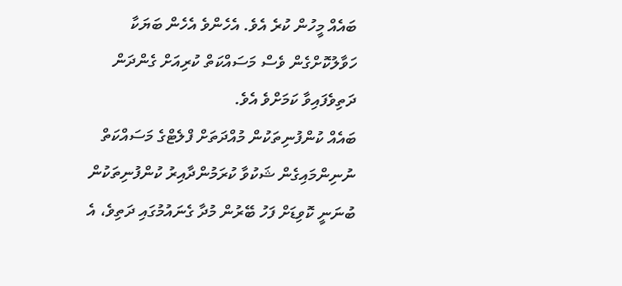ބައެއް މީހުން ކުރެ އެވެ. އެހެންވެ އެހެން ބަޔަކާ ހަވާލުކޮށްގެން ވެސް މަސައްކަތް ކުރިއަށް ގެންދަން ދަތިވެފައިވާ ކަމަށްވެ އެވެ.
ބައެއް ކުންފުނިތަކުން މުއްދަތަށް ފްލެޓްގެ މަސައްކަތް ނުނިންމައިގެން ޝަކުވާ ކުރަމުންދާއިރު ކުންފުނިތަކުން ބުނަނީ ކޮވިޑަށް ފަހު ބޭރުން މުދާ ގެނައުމުގައި ދަތިވެ، އެ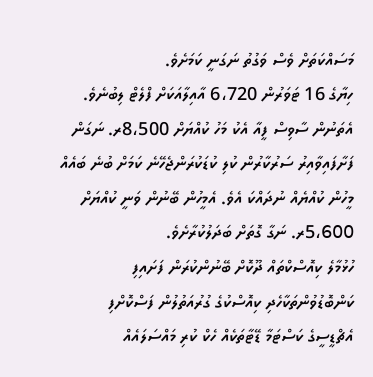މަސައްކަތަށް ވެސް ވަގުތު ނަގަނީ ކަމަށެވެ.
ހިޔާގެ 16 ޓަވަރުން 6،720 އާއިލާއަކަށް ފްލެޓް ލިބުނެވެ. އެތަނުން ސާވިސް ފީއާ އެކު މަހު ކުއްޔަށް 8،500ރ. ނަގަން ފަށާފައިވާއިރު ސަރުކާރުން ކުލި ކުޑަކުރަންޖެހޭނެ ކަމަށް ބުނެ ބައެއް މީހުން ކުއްޔެއް ނުދައްކަ އެވެ. އެމީހުން ބޭނުން ވަނީ ކުއްޔަށް 5،600ރ. ނަގާ ގޮތަށް ބަދަލުކުރާށެވެ.
ހުޅުމާލެ ކިއޮސްކްތައް ދޫކޮށް ބޭނުންކުރަން ފަށައިފި
ކަންބޮޑުވުންތަކާހެދި ކިއޮސްކުގެ ގުރުއަތުލުން ފަސްކޮށްފި
އެޗްޑީސީގެ ކަސްޓަމާ ޑޭޓާތަކެއް ހެކް ކުރި މައްސަލައެއް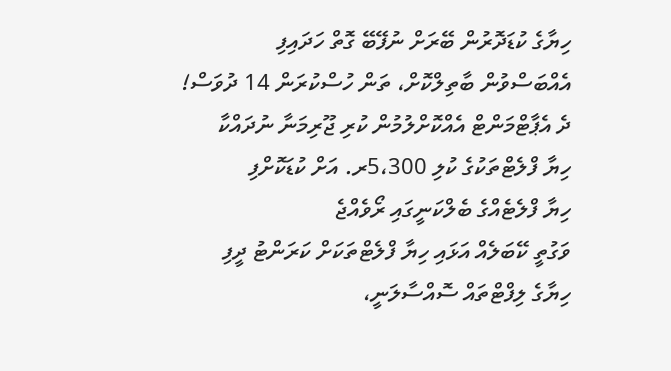ހިޔާގެ ކުޑަދޮރުން ބޭރަށް ނުފޭބޭ ގޮތް ހަދައިފި
އެއްބަސްވުން ބާތިލްކޮށް، ތަން ހުސްކުރަން 14 ދުވަސް!
ދެ އެޕާޓްމަންޓް އެއްކޮށްލުމުން ކުރި ޖޫރިމަނާ ނުދައްކާ
ހިޔާ ފްލެޓްތަކުގެ ކުލި 5،300ރ. އަށް ކުޑަކޮށްފި
ހިޔާ ފްލެޓެއްގެ ބެލްކަނީގައި ރޯވެއްޖެ
ވަގުތީ ކޭބަލެއް އަޅައި ހިޔާ ފްލެޓްތަކަށް ކަރަންޓު ދީފި
ހިޔާގެ ލިފްޓްތައް ސޮއްސާލަނީ،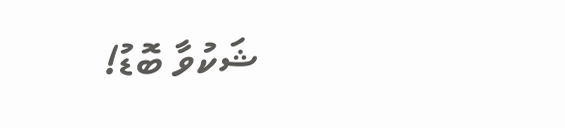ޝަކުވާ ބޮޑު!